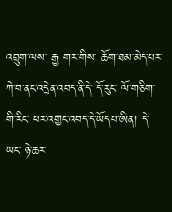འབྲུག་ལས་ རྒྱ གར་གིས་ ཆོག་ཐམ་མེད་པར་ ཀེ་བ་ནང་འདྲེན་འབད་ནི་དེ་ དོ་རུང་ ལོ་གཅིག་གི་རིང་ ཕར་འགྱང་འབད་དེ་ཡོདཔ་ཨིན། དེ་ཡང་ ཉེ་ཆར་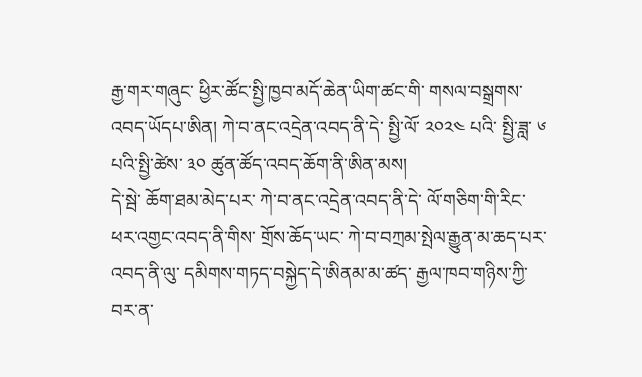རྒྱ་གར་གཞུང་ ཕྱིར་ཚོང་སྤྱི་ཁྱབ་མདོ་ཆེན་ཡིག་ཚང་གི་ གསལ་བསྒྲགས་འབད་ཡོདཔ་ཨིན། ཀེ་བ་ནང་འདྲེན་འབད་ནི་དེ་ སྤྱི་ལོ་ ༢༠༢༤ པའི་ སྤྱི་ཟླ་ ༦ པའི་སྤྱི་ཚེས་ ༣༠ ཚུན་ཚོད་འབད་ཆོག་ནི་ཨིན་མས།
དེ་སྦེ་ ཆོག་ཐམ་མེད་པར་ ཀེ་བ་ནང་འདྲེན་འབད་ནི་དེ་ ལོ་གཅིག་གི་རིང་ ཕར་འགྱང་འབད་ནི་གིས་ གྲོས་ཆོད་ཡང་ ཀེ་བ་བཀྲམ་སྤེལ་རྒྱུན་མ་ཆད་པར་འབད་ནི་ལུ་ དམིགས་གཏད་བསྐྱེད་དེ་ཨིནམ་མ་ཚད་ རྒྱལ་ཁབ་གཉིས་ཀྱི་བར་ན་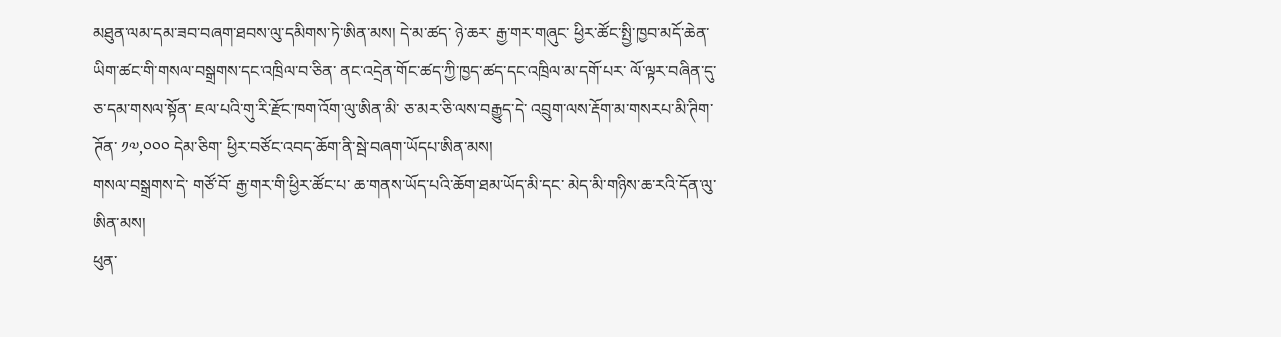མཐུན་ལམ་དམ་ཟབ་བཞག་ཐབས་ལུ་དམིགས་ཏེ་ཨིན་མས། དེ་མ་ཚད་ ཉེ་ཆར་ རྒྱ་གར་གཞུང་ ཕྱིར་ཚོང་སྤྱི་ཁྱབ་མདོ་ཆེན་ཡིག་ཚང་གི་གསལ་བསྒྲགས་དང་འཁྲིལ་བ་ཅིན་ ནང་འདྲེན་གོང་ཚད་ཀྱི་ཁྱད་ཚད་དང་འཁྲིལ་མ་དགོ་པར་ ལོ་ལྟར་བཞིན་དུ་ ཅ་དམ་གསལ་སྟོན་ ཇལ་པའི་གུ་རི་རྫོང་ཁག་འོག་ལུ་ཨིན་མི་ ཅ་མར་ཅི་ལས་བརྒྱུད་དེ་ འབྲུག་ལས་རྡོག་མ་གསརཔ་མི་ཊིག་ཊོན་ ༡༧,༠༠༠ དེམ་ཅིག་ ཕྱིར་བཙོང་འབད་ཆོག་ནི་སྦེ་བཞག་ཡོདཔ་ཨིན་མས།
གསལ་བསྒྲགས་དེ་ གཙོ་བོ་ རྒྱ་གར་གི་ཕྱིར་ཚོང་པ་ ཆ་གནས་ཡོད་པའི་ཆོག་ཐམ་ཡོད་མི་དང་ མེད་མི་གཉིས་ཆ་རའི་དོན་ལུ་ཨིན་མས།
ཕུན་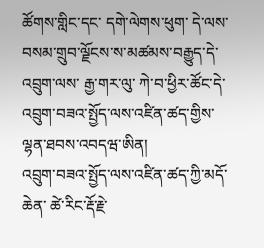ཚོགས་གླིང་དང་ དགེ་ལེགས་ཕུག་ དེ་ལས་བསམ་གྲུབ་ལྗོངས་ས་མཚམས་བརྒྱུད་དེ་ འབྲུག་ལས་ རྒྱ་གར་ལུ་ ཀེ་བ་ཕྱིར་ཚོང་དེ་ འབྲུག་བཟའ་སྤྱོད་ལས་འཛིན་ཚད་གྱིས་ ལྷན་ཐབས་འབདཝ་ཨིན།
འབྲུག་བཟའ་སྤྱོད་ལས་འཛིན་ཚད་ཀྱི་མདོ་ཆེན་ ཚེ་རིང་རྡོ་རྗེ་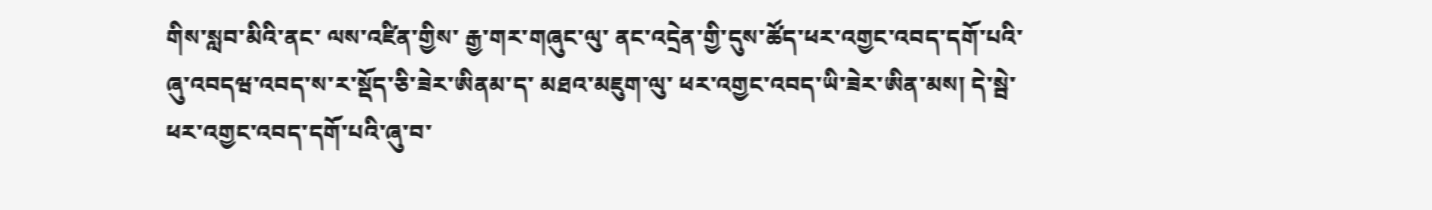གིས་སླབ་མིའི་ནང་ ལས་འཛིན་གྱིས་ རྒྱ་གར་གཞུང་ལུ་ ནང་འདྲེན་གྱི་དུས་ཚོད་ཕར་འགྱང་འབད་དགོ་པའི་ཞུ་འབདཝ་འབད་ས་ར་སྡོད་ཅི་ཟེར་ཨིནམ་ད་ མཐའ་མཇུག་ལུ་ ཕར་འགྱང་འབད་ཡི་ཟེར་ཨིན་མས། དེ་སྦེ་ཕར་འགྱང་འབད་དགོ་པའི་ཞུ་བ་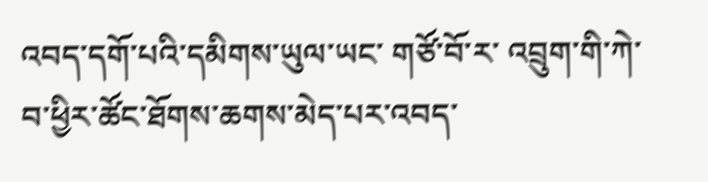འབད་དགོ་པའི་དམིགས་ཡུལ་ཡང་ གཙོ་བོ་ར་ འབྲུག་གི་ཀེ་བ་ཕྱིར་ཚོང་ཐོགས་ཆགས་མེད་པར་འབད་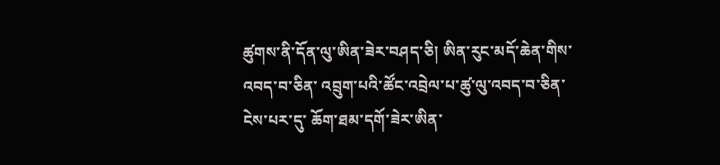ཚུགས་ནི་དོན་ལུ་ཨིན་ཟེར་བཤད་ཅི། ཨིན་རུང་མདོ་ཆེན་གིས་འབད་བ་ཅིན་ འབྲུག་པའི་ཚོང་འབྲེལ་པ་ཚུ་ལུ་འབད་བ་ཅིན་ ངེས་པར་དུ་ ཆོག་ཐམ་དགོ་ཟེར་ཨིན་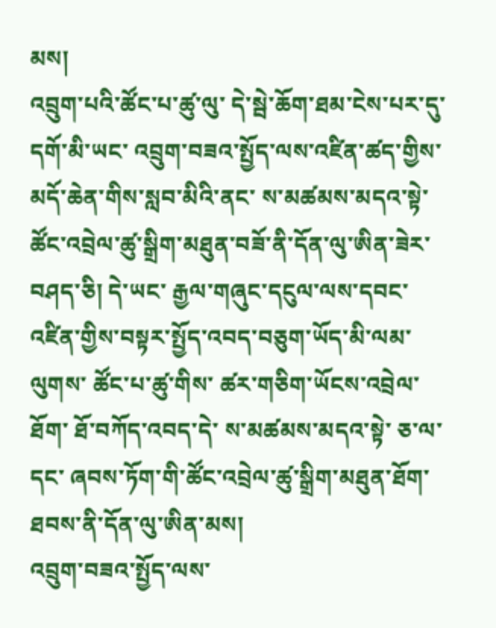མས།
འབྲུག་པའི་ཚོང་པ་ཚུ་ལུ་ དེ་སྦེ་ཆོག་ཐམ་ངེས་པར་དུ་དགོ་མི་ཡང་ འབྲུག་བཟའ་སྤྱོད་ལས་འཛིན་ཚད་གྱིས་མདོ་ཆེན་གིས་སླབ་མིའི་ནང་ ས་མཚམས་མདའ་སྟེ་ ཚོང་འབྲེལ་ཚུ་སྒྲིག་མཐུན་བཟོ་ནི་དོན་ལུ་ཨིན་ཟེར་བཤད་ཅི། དེ་ཡང་ རྒྱལ་གཞུང་དངུལ་ལས་དབང་འཛིན་གྱིས་བསྟར་སྤྱོད་འབད་བཅུག་ཡོད་མི་ལམ་ལུགས་ ཚོང་པ་ཚུ་གིས་ ཚར་གཅིག་ཡོངས་འབྲེལ་ཐོག་ ཐོ་བཀོད་འབད་དེ་ ས་མཚམས་མདའ་སྟེ་ ཅ་ལ་དང་ ཞབས་ཏོག་གི་ཚོང་འབྲེལ་ཚུ་སྒྲིག་མཐུན་ཐོག་ཐབས་ནི་དོན་ལུ་ཨིན་མས།
འབྲུག་བཟའ་སྤྱོད་ལས་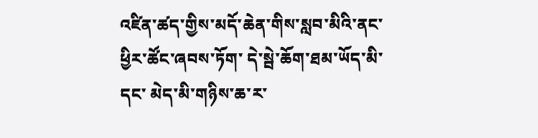འཛིན་ཚད་གྱིས་མདོ་ཆེན་གིས་སླབ་མིའི་ནང་ ཕྱིར་ཚོང་ཞབས་ཏོག་ དེ་སྦེ་ཆོག་ཐམ་ཡོད་མི་དང་ མེད་མི་གཉིས་ཆ་ར་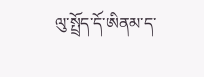ལུ་སྤྲོད་དོ་ཨིནམ་ད་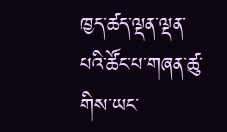ཁྱད་ཚད་ལྡན་ལྡན་པའི་ཚོང་པ་གཞན་ཚུ་གིས་ཡང་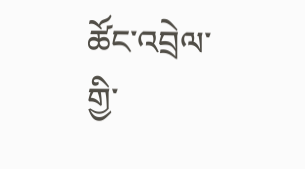ཚོང་འབྲེལ་གྱི་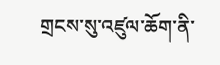གྲངས་སུ་འཛུལ་ཆོག་ནི་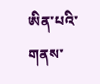ཨིན་པའི་གནས་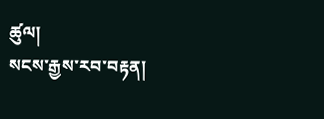ཚུལ།
སངས་རྒྱས་རབ་བརྟན།